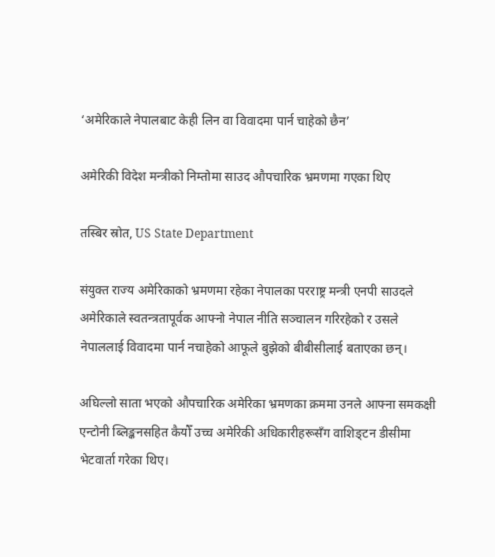‘अमेरिकाले नेपालबाट केही लिन वा विवादमा पार्न चाहेको छैन’

अमेरिकी विदेश मन्त्रीको निम्तोमा साउद औपचारिक भ्रमणमा गएका थिए

तस्बिर स्रोत, US State Department

संयुक्त राज्य अमेरिकाको भ्रमणमा रहेका नेपालका परराष्ट्र मन्त्री एनपी साउदले अमेरिकाले स्वतन्त्रतापूर्वक आफ्नो नेपाल नीति सञ्चालन गरिरहेको र उसले नेपाललाई विवादमा पार्न नचाहेको आफूले बुझेको बीबीसीलाई बताएका छन्।

अघिल्लो साता भएको औपचारिक अमेरिका भ्रमणका क्रममा उनले आफ्ना समकक्षी एन्टोनी ब्लिङ्कनसहित कैयौँ उच्च अमेरिकी अधिकारीहरूसँग वाशिङ्टन डीसीमा भेटवार्ता गरेका थिए।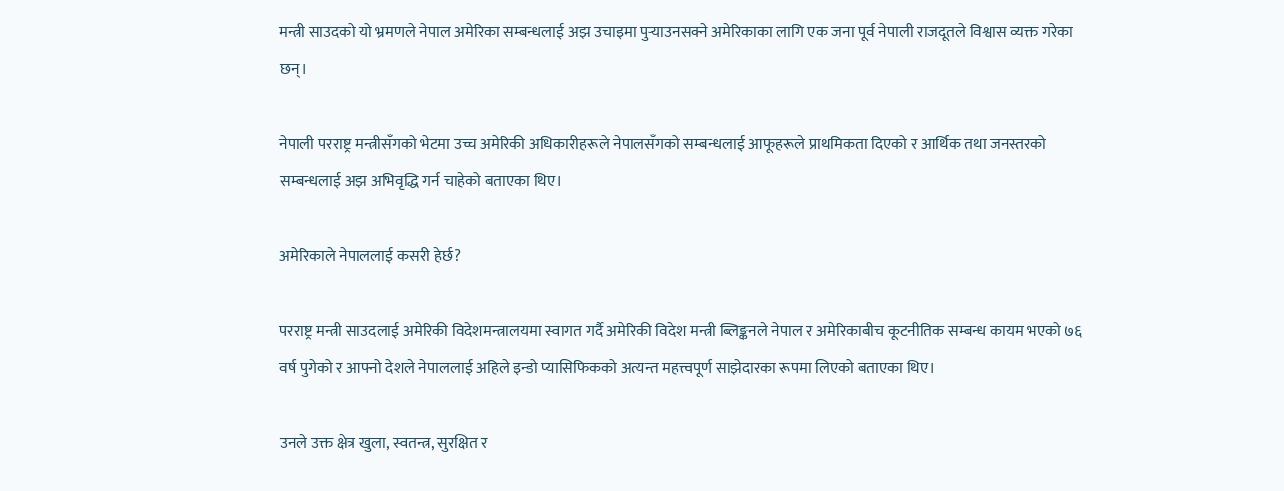मन्त्री साउदको यो भ्रमणले नेपाल अमेरिका सम्बन्धलाई अझ उचाइमा पुर्‍याउनसक्ने अमेरिकाका लागि एक जना पूर्व नेपाली राजदूतले विश्वास व्यक्त गरेका छन्।

नेपाली परराष्ट्र मन्त्रीसँगको भेटमा उच्च अमेरिकी अधिकारीहरूले नेपालसँगको सम्बन्धलाई आफूहरूले प्राथमिकता दिएको र आर्थिक तथा जनस्तरको सम्बन्धलाई अझ अभिवृद्धि गर्न चाहेको बताएका थिए।

अमेरिकाले नेपाललाई कसरी हेर्छ?

परराष्ट्र मन्त्री साउदलाई अमेरिकी विदेशमन्त्रालयमा स्वागत गर्दै अमेरिकी विदेश मन्त्री ब्लिङ्कनले नेपाल र अमेरिकाबीच कूटनीतिक सम्बन्ध कायम भएको ७६ वर्ष पुगेको र आफ्नो देशले नेपाललाई अहिले इन्डो प्यासिफिकको अत्यन्त महत्त्वपूर्ण साझेदारका रूपमा लिएको बताएका थिए।

उनले उक्त क्षेत्र खुला, स्वतन्त्र, सुरक्षित र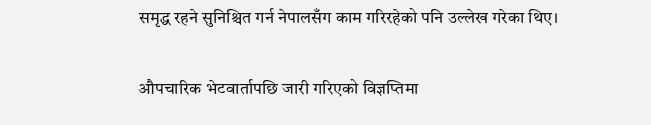समृद्ध रहने सुनिश्चित गर्न नेपालसँग काम गरिरहेको पनि उल्लेख गरेका थिए।

औपचारिक भेटवार्तापछि जारी गरिएको विज्ञप्तिमा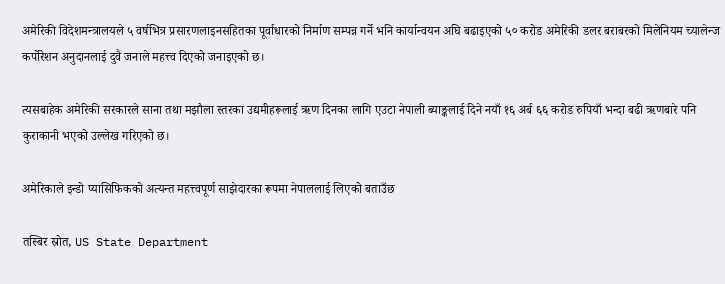अमेरिकी विदेशमन्त्रालयले ५ वर्षभित्र प्रसारणलाइनसहितका पूर्वाधारको निर्माण सम्पन्न गर्ने भनि कार्यान्वयन अघि बढाइएको ५० करोड अमेरिकी डलर बराबरको मिलेनियम च्यालेन्ज कर्पोरेशन अनुदानलाई दुवै जनाले महत्त्व दिएको जनाइएको छ।

त्यसबाहेक अमेरिकी सरकारले साना तथा मझौला स्तरका उद्यमीहरूलाई ऋण दिनका लागि एउटा नेपाली ब्याङ्कलाई दिने नयाँ १६ अर्ब ६६ करोड रुपियाँ भन्दा बढी ऋणबारे पनि कुराकानी भएको उल्लेख गरिएको छ।

अमेरिकाले इन्डो प्यासिफिकको अत्यन्त महत्त्वपूर्ण साझेदारका रूपमा नेपाललाई लिएको बताउँछ

तस्बिर स्रोत, US State Department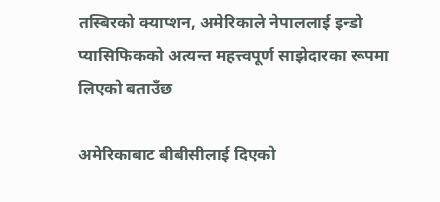तस्बिरको क्याप्शन, अमेरिकाले नेपाललाई इन्डो प्यासिफिकको अत्यन्त महत्त्वपूर्ण साझेदारका रूपमा लिएको बताउँछ

अमेरिकाबाट बीबीसीलाई दिएको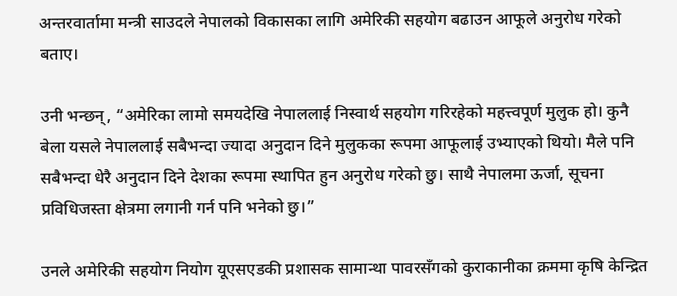अन्तरवार्तामा मन्त्री साउदले नेपालको विकासका लागि अमेरिकी सहयोग बढाउन आफूले अनुरोध गरेको बताए।

उनी भन्छन्, “अमेरिका लामो समयदेखि नेपाललाई निस्वार्थ सहयोग गरिरहेको महत्त्वपूर्ण मुलुक हो। कुनै बेला यसले नेपाललाई सबैभन्दा ज्यादा अनुदान दिने मुलुकका रूपमा आफूलाई उभ्याएको थियो। मैले पनि सबैभन्दा धेरै अनुदान दिने देशका रूपमा स्थापित हुन अनुरोध गरेको छु। साथै नेपालमा ऊर्जा, सूचना प्रविधिजस्ता क्षेत्रमा लगानी गर्न पनि भनेको छु।”

उनले अमेरिकी सहयोग नियोग यूएसएडकी प्रशासक सामान्था पावरसँगको कुराकानीका क्रममा कृषि केन्द्रित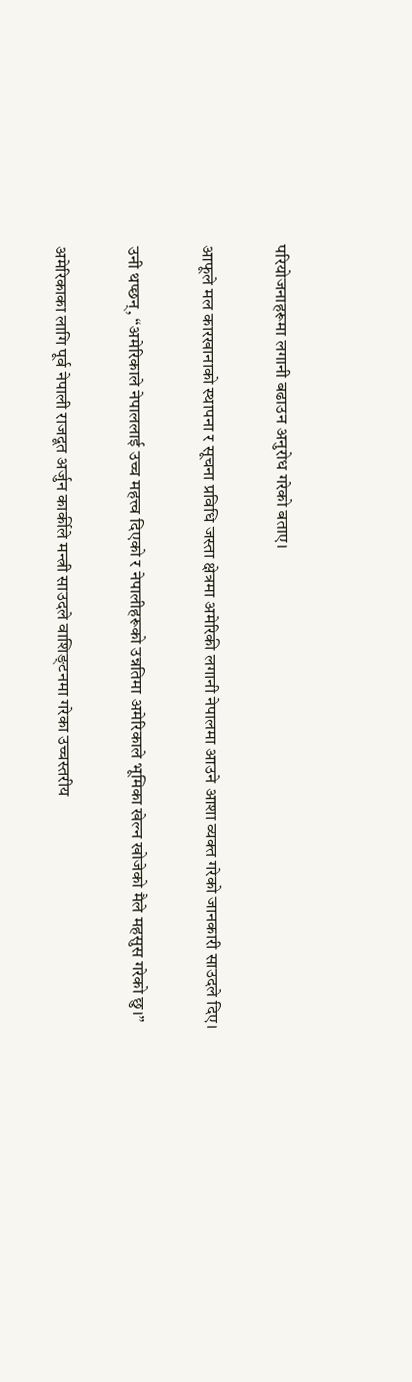परियोजनाहरूमा लगानी बढाउन अनुरोध गरेको बताए।

आफूले मल कारखानाको स्थापना र सूचना प्रविधि जस्ता क्षेत्रमा अमेरिकी लगानी नेपालमा आउने आशा व्यक्त गरेको जानकारी साउदले दिए।

उनी थप्छन्, “अमेरिकाले नेपाललाई उच्च महत्त्व दिएको र नेपालीहरूको उन्नतिमा अमेरिकाले भूमिका खेल्न खोजेको मैले महसुस गरेको छु।”

अमेरिकाका लागि पूर्व नेपाली राजदूत अर्जुन कार्कीले मन्त्री साउदले वाशिङ्टनमा गरेका उच्चस्तरीय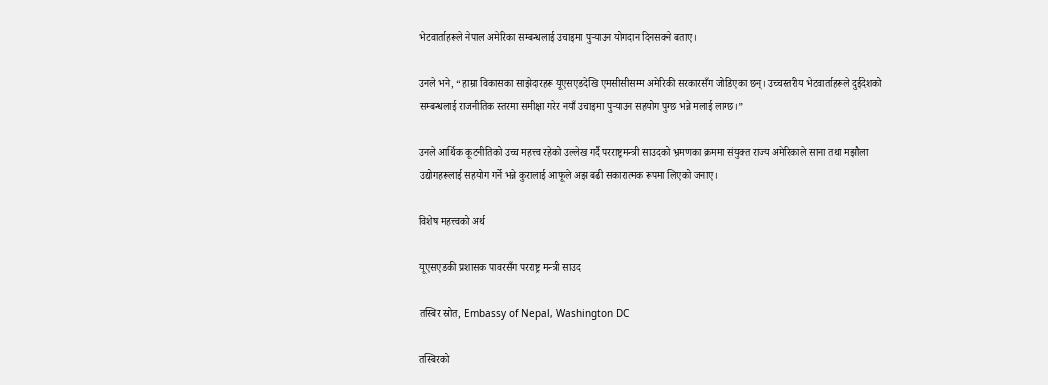भेटवार्ताहरूले नेपाल अमेरिका सम्बन्धलाई उचाइमा पुर्‍याउन योगदान दिनसक्ने बताए।

उनले भने, “हाम्रा विकासका साझेदारहरू यूएसएडदेखि एमसीसीसम्म अमेरिकी सरकारसँग जोडिएका छन्। उच्चस्तरीय भेटवार्ताहरूले दुईदेशको सम्बन्धलाई राजनीतिक स्तरमा समीक्षा गरेर नयाँ उचाइमा पुर्‍याउन सहयोग पुग्छ भन्ने मलाई लाग्छ।”

उनले आर्थिक कूटनीतिको उच्च महत्त्व रहेको उल्लेख गर्दै परराष्ट्रमन्त्री साउदको भ्रमणका क्रममा संयुक्त राज्य अमेरिकाले साना तथा मझौला उद्योगहरूलाई सहयोग गर्ने भन्ने कुरालाई आफूले अझ बढी सकारात्मक रूपमा लिएको जनाए।

विशेष महत्त्वको अर्थ

यूएसएडकी प्रशासक पावरसँग परराष्ट्र मन्त्री साउद

तस्बिर स्रोत, Embassy of Nepal, Washington DC

तस्बिरको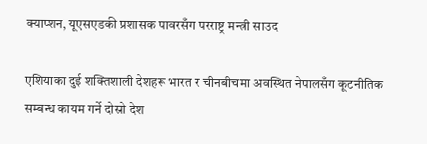क्याप्शन, यूएसएडकी प्रशासक पावरसँग परराष्ट्र मन्त्री साउद

एशियाका दुई शक्तिशाली देशहरू भारत र चीनबीचमा अवस्थित नेपालसँग कूटनीतिक सम्बन्ध कायम गर्ने दोस्रो देश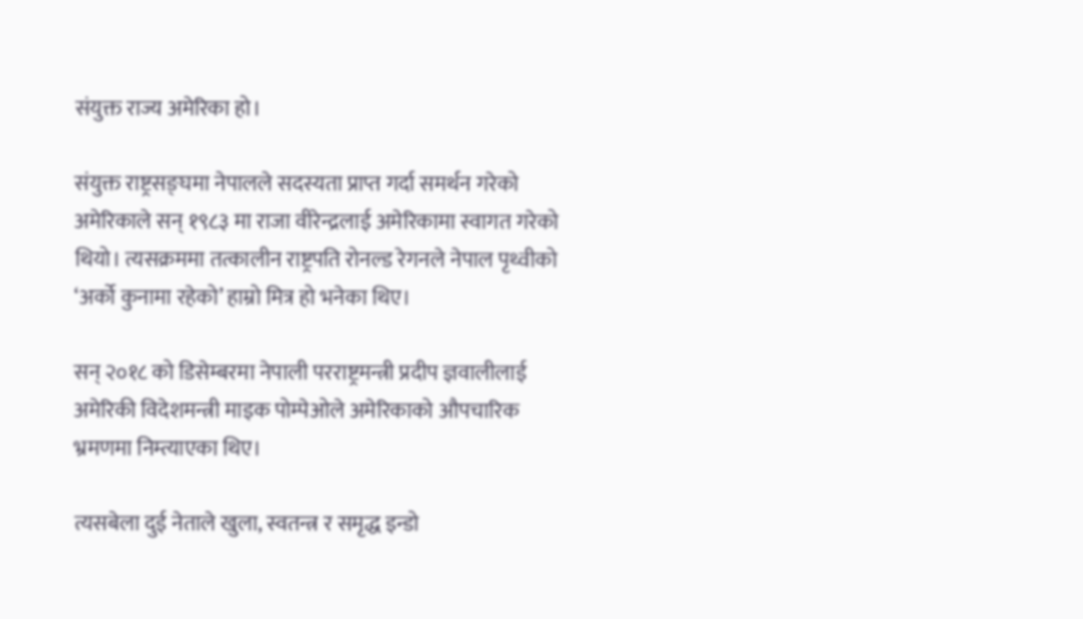संयुक्त राज्य अमेरिका हो।

संयुक्त राष्ट्रसङ्घमा नेपालले सदस्यता प्राप्त गर्दा समर्थन गरेको अमेरिकाले सन् १९८३ मा राजा वीरेन्द्रलाई अमेरिकामा स्वागत गरेको थियो। त्यसक्रममा तत्कालीन राष्ट्रपति रोनल्ड रेगनले नेपाल पृथ्वीको ‘अर्को कुनामा रहेको’ हाम्रो मित्र हो भनेका थिए।

सन् २०१८ को डिसेम्बरमा नेपाली परराष्ट्रमन्त्री प्रदीप ज्ञवालीलाई अमेरिकी विदेशमन्त्री माइक पोम्पेओले अमेरिकाको औपचारिक भ्रमणमा निम्त्याएका थिए।

त्यसबेला दुई नेताले खुला, स्वतन्त्र र समृद्ध इन्डो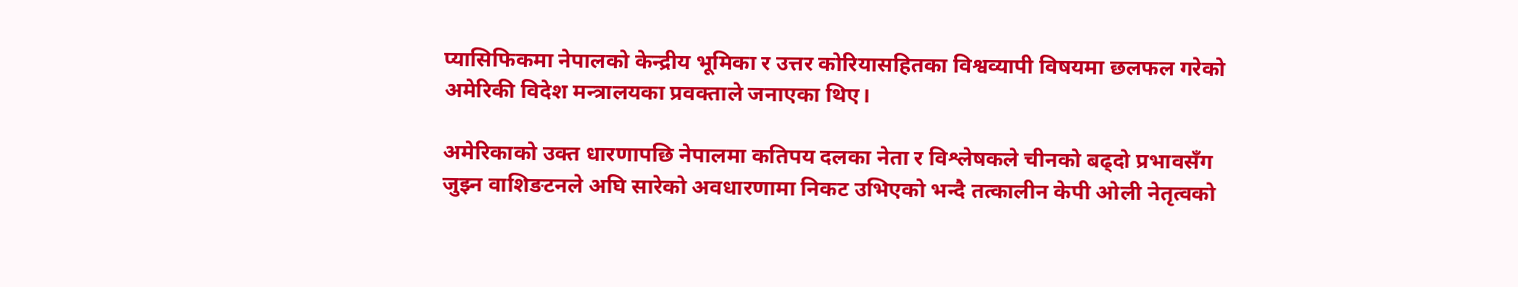प्यासिफिकमा नेपालको केन्द्रीय भूमिका र उत्तर कोरियासहितका विश्वव्यापी विषयमा छलफल गरेको अमेरिकी विदेश मन्त्रालयका प्रवक्ताले जनाएका थिए।

अमेरिकाको उक्त धारणापछि नेपालमा कतिपय दलका नेता र विश्लेषकले चीनको बढ्दो प्रभावसँग जुझ्न वाशिङटनले अघि सारेको अवधारणामा निकट उभिएको भन्दै तत्कालीन केपी ओली नेतृत्वको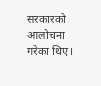सरकारको आलोचना गरेका थिए।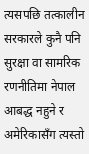त्यसपछि तत्कालीन सरकारले कुनै पनि सुरक्षा वा सामरिक रणनीतिमा नेपाल आबद्ध नहुने र अमेरिकासँग त्यस्तो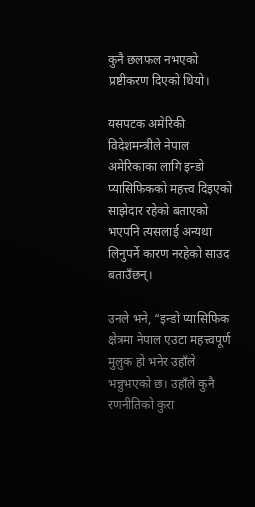कुनै छलफल नभएको प्रष्टीकरण दिएको थियो।

यसपटक अमेरिकी विदेशमन्त्रीले नेपाल अमेरिकाका लागि इन्डो प्यासिफिकको महत्त्व दिइएको साझेदार रहेको बताएको भएपनि त्यसलाई अन्यथा लिनुपर्ने कारण नरहेको साउद बताउँछन्।

उनले भने, “इन्डो प्यासिफिक क्षेत्रमा नेपाल एउटा महत्त्वपूर्ण मुलुक हो भनेर उहाँले भन्नुभएको छ। उहाँले कुनै रणनीतिको कुरा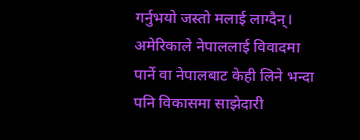गर्नुभयो जस्तो मलाई लाग्दैन्। अमेरिकाले नेपाललाई विवादमा पार्ने वा नेपालबाट केही लिने भन्दा पनि विकासमा साझेदारी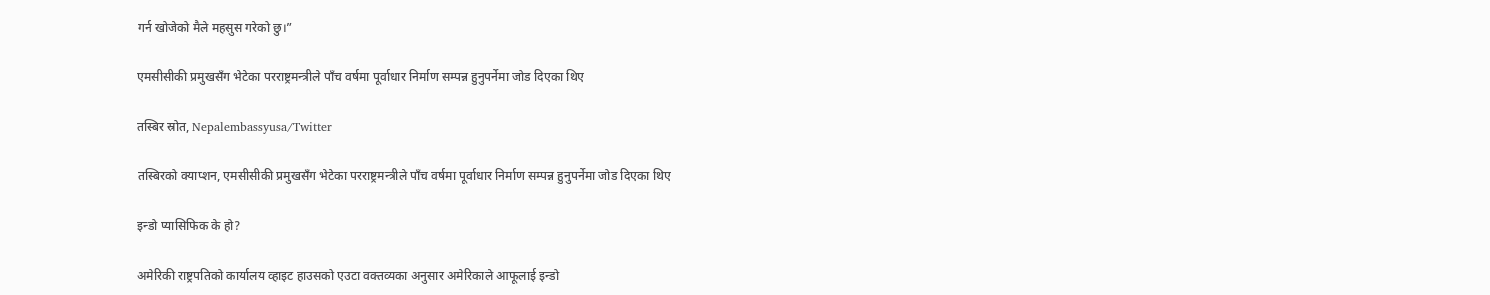गर्न खोजेको मैले महसुस गरेको छु।”

एमसीसीकी प्रमुखसँग भेटेका परराष्ट्रमन्त्रीले पाँच वर्षमा पूर्वाधार निर्माण सम्पन्न हुनुपर्नेमा जोड दिएका थिए

तस्बिर स्रोत, Nepalembassyusa/Twitter

तस्बिरको क्याप्शन, एमसीसीकी प्रमुखसँग भेटेका परराष्ट्रमन्त्रीले पाँच वर्षमा पूर्वाधार निर्माण सम्पन्न हुनुपर्नेमा जोड दिएका थिए

इन्डो प्यासिफिक के हो?

अमेरिकी राष्ट्रपतिको कार्यालय व्हाइट हाउसको एउटा वक्तव्यका अनुसार अमेरिकाले आफूलाई इन्डो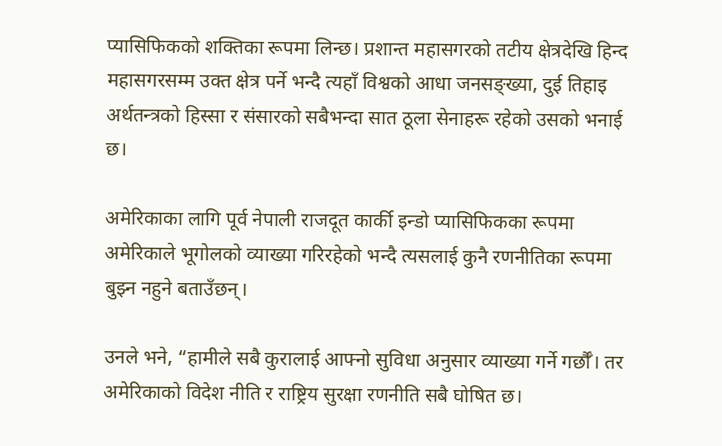प्यासिफिकको शक्तिका रूपमा लिन्छ। प्रशान्त महासगरको तटीय क्षेत्रदेखि हिन्द महासगरसम्म उक्त क्षेत्र पर्ने भन्दै त्यहाँ विश्वको आधा जनसङ्ख्या, दुई तिहाइ अर्थतन्त्रको हिस्सा र संसारको सबैभन्दा सात ठूला सेनाहरू रहेको उसको भनाई छ।

अमेरिकाका लागि पूर्व नेपाली राजदूत कार्की इन्डो प्यासिफिकका रूपमा अमेरिकाले भूगोलको व्याख्या गरिरहेको भन्दै त्यसलाई कुनै रणनीतिका रूपमा बुझ्न नहुने बताउँछन्।

उनले भने, “हामीले सबै कुरालाई आफ्नो सुविधा अनुसार व्याख्या गर्ने गर्छौँ। तर अमेरिकाको विदेश नीति र राष्ट्रिय सुरक्षा रणनीति सबै घोषित छ।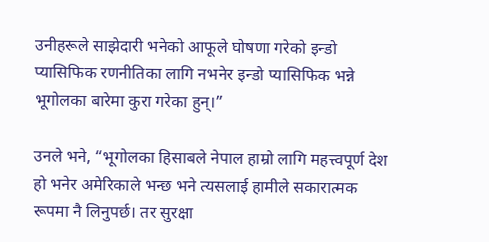उनीहरूले साझेदारी भनेको आफूले घोषणा गरेको इन्डो प्यासिफिक रणनीतिका लागि नभनेर इन्डो प्यासिफिक भन्ने भूगोलका बारेमा कुरा गरेका हुन्।”

उनले भने, “भूगोलका हिसाबले नेपाल हाम्रो लागि महत्त्वपूर्ण देश हो भनेर अमेरिकाले भन्छ भने त्यसलाई हामीले सकारात्मक रूपमा नै लिनुपर्छ। तर सुरक्षा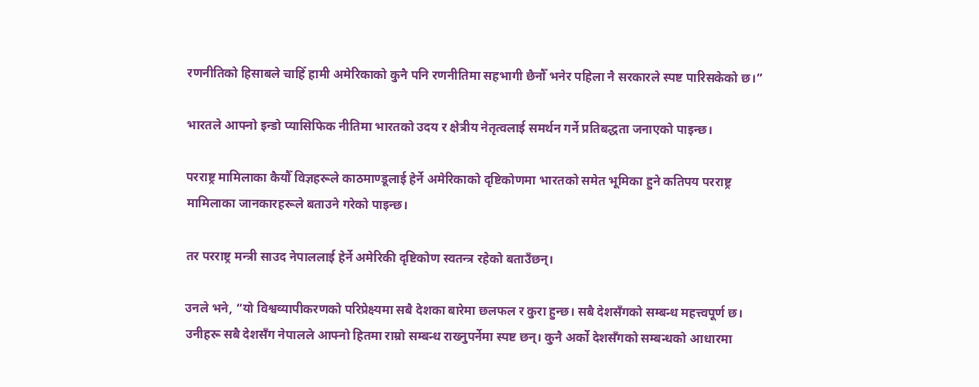रणनीतिको हिसाबले चाहिँ हामी अमेरिकाको कुनै पनि रणनीतिमा सहभागी छैनौँ भनेर पहिला नै सरकारले स्पष्ट पारिसकेको छ।”

भारतले आफ्नो इन्डो प्यासिफिक नीतिमा भारतको उदय र क्षेत्रीय नेतृत्वलाई समर्थन गर्ने प्रतिबद्धता जनाएको पाइन्छ।

परराष्ट्र मामिलाका कैयौँ विज्ञहरूले काठमाण्डूलाई हेर्ने अमेरिकाको दृष्टिकोणमा भारतको समेत भूमिका हुने कतिपय परराष्ट्र मामिलाका जानकारहरूले बताउने गरेको पाइन्छ।

तर परराष्ट्र मन्त्री साउद नेपाललाई हेर्ने अमेरिकी दृष्टिकोण स्वतन्त्र रहेको बताउँछन्।

उनले भने, “यो विश्वव्यापीकरणको परिप्रेक्ष्यमा सबै देशका बारेमा छलफल र कुरा हुन्छ। सबै देशसँगको सम्बन्ध महत्त्वपूर्ण छ। उनीहरू सबै देशसँग नेपालले आफ्नो हितमा राम्रो सम्बन्ध राख्नुपर्नेमा स्पष्ट छन्। कुनै अर्को देशसँगको सम्बन्धको आधारमा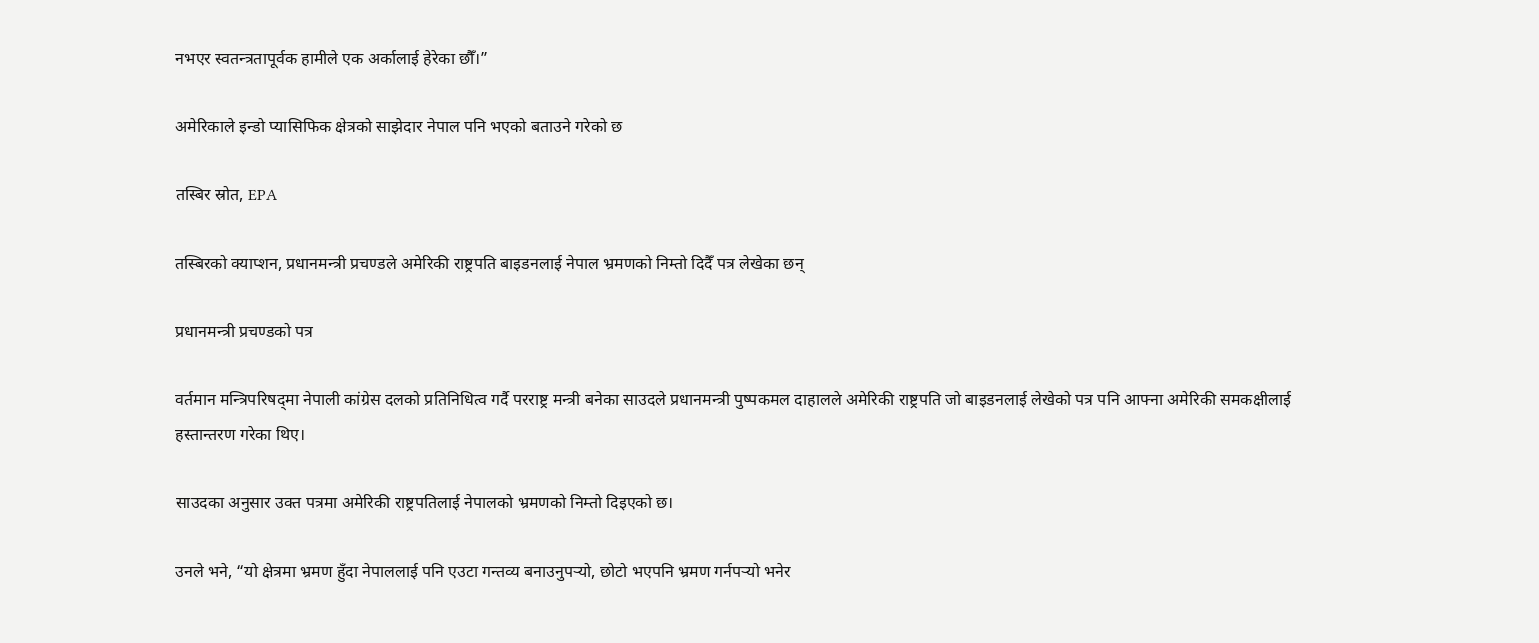नभएर स्वतन्त्रतापूर्वक हामीले एक अर्कालाई हेरेका छौँ।”

अमेरिकाले इन्डो प्यासिफिक क्षेत्रको साझेदार नेपाल पनि भएको बताउने गरेको छ

तस्बिर स्रोत, EPA

तस्बिरको क्याप्शन, प्रधानमन्त्री प्रचण्डले अमेरिकी राष्ट्रपति बाइडनलाई नेपाल भ्रमणको निम्तो दिदैँ पत्र लेखेका छन्

प्रधानमन्त्री प्रचण्डको पत्र

वर्तमान मन्त्रिपरिषद्‌मा नेपाली कांग्रेस दलको प्रतिनिधित्व गर्दै परराष्ट्र मन्त्री बनेका साउदले प्रधानमन्त्री पुष्पकमल दाहालले अमेरिकी राष्ट्रपति जो बाइडनलाई लेखेको पत्र पनि आफ्ना अमेरिकी समकक्षीलाई हस्तान्तरण गरेका थिए।

साउदका अनुसार उक्त पत्रमा अमेरिकी राष्ट्रपतिलाई नेपालको भ्रमणको निम्तो दिइएको छ।

उनले भने, “यो क्षेत्रमा भ्रमण हुँदा नेपाललाई पनि एउटा गन्तव्य बनाउनुपर्‍यो, छोटो भएपनि भ्रमण गर्नपर्‍यो भनेर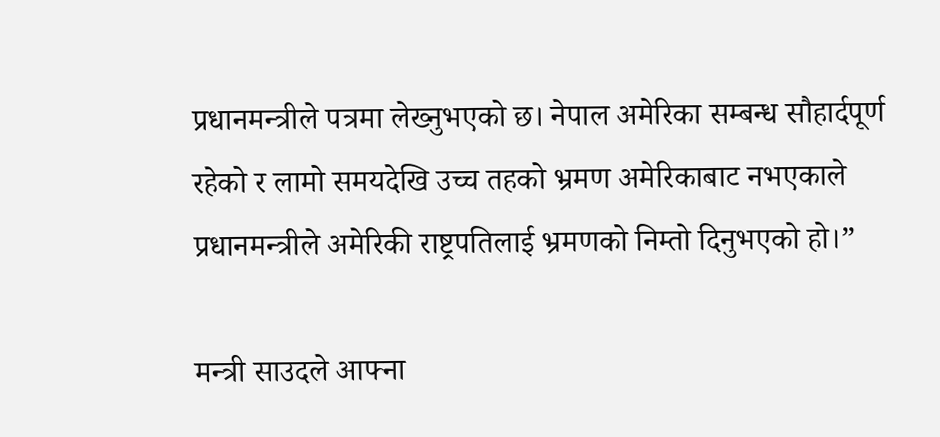प्रधानमन्त्रीले पत्रमा लेख्नुभएको छ। नेपाल अमेरिका सम्बन्ध सौहार्दपूर्ण रहेको र लामो समयदेखि उच्च तहको भ्रमण अमेरिकाबाट नभएकाले प्रधानमन्त्रीले अमेरिकी राष्ट्रपतिलाई भ्रमणको निम्तो दिनुभएको हो।”

मन्त्री साउदले आफ्ना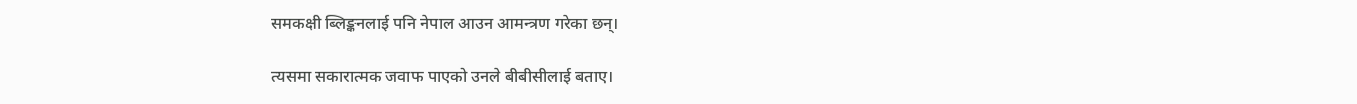समकक्षी ब्लिङ्कनलाई पनि नेपाल आउन आमन्त्रण गरेका छन्।

त्यसमा सकारात्मक जवाफ पाएको उनले बीबीसीलाई बताए।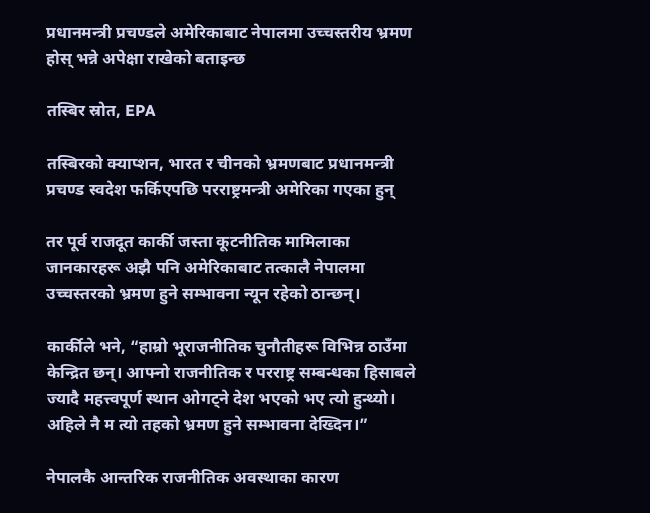प्रधानमन्त्री प्रचण्डले अमेरिकाबाट नेपालमा उच्चस्तरीय भ्रमण होस् भन्ने अपेक्षा राखेको बताइन्छ

तस्बिर स्रोत, EPA

तस्बिरको क्याप्शन, भारत र चीनको भ्रमणबाट प्रधानमन्त्री प्रचण्ड स्वदेश फर्किएपछि परराष्ट्रमन्त्री अमेरिका गएका हुन्

तर पूर्व राजदूत कार्की जस्ता कूटनीतिक मामिलाका जानकारहरू अझै पनि अमेरिकाबाट तत्कालै नेपालमा उच्चस्तरको भ्रमण हुने सम्भावना न्यून रहेको ठान्छन्।

कार्कीले भने, “हाम्रो भूराजनीतिक चुनौतीहरू विभिन्न ठाउँमा केन्द्रित छन्। आफ्नो राजनीतिक र परराष्ट्र सम्बन्धका हिसाबले ज्यादै महत्त्वपूर्ण स्थान ओगट्ने देश भएको भए त्यो हुन्थ्यो। अहिले नै म त्यो तहको भ्रमण हुने सम्भावना देख्दिन।”

नेपालकै आन्तरिक राजनीतिक अवस्थाका कारण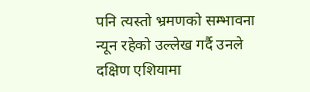पनि त्यस्तो भ्रमणको सम्भावना न्यून रहेको उल्लेख गर्दै उनले दक्षिण एशियामा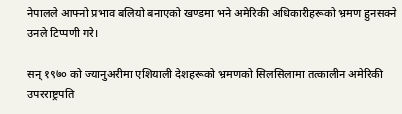नेपालले आफ्नो प्रभाव बलियो बनाएको खण्डमा भने अमेरिकी अधिकारीहरूको भ्रमण हुनसक्ने उनले टिप्पणी गरे।

सन् १९७० को ज्यानुअरीमा एशियाली देशहरूको भ्रमणको सिलसिलामा तत्कालीन अमेरिकी उपरराष्ट्रपति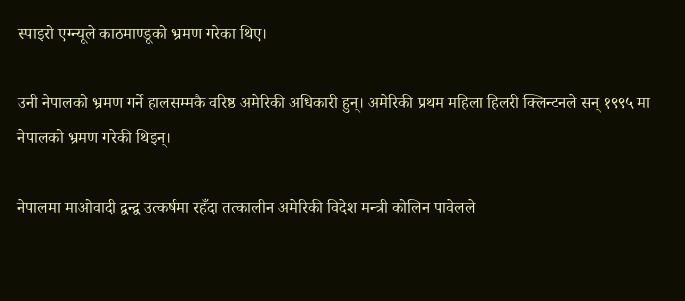स्पाइरो एग्न्यूले काठमाण्डूको भ्रमण गरेका थिए।

उनी नेपालको भ्रमण गर्ने हालसम्मकै वरिष्ठ अमेरिकी अधिकारी हुन्। अमेरिकी प्रथम महिला हिलरी क्लिन्टनले सन् १९९५ मा नेपालको भ्रमण गरेकी थिइन्।

नेपालमा माओवादी द्वन्द्व उत्कर्षमा रहँदा तत्कालीन अमेरिकी विदेश मन्त्री कोलिन पावेलले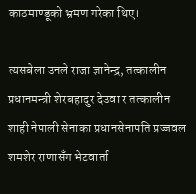काठमाण्डूको भ्रमण गरेका थिए।

त्यसबेला उनले राजा ज्ञानेन्द्र, तत्कालीन प्रधानमन्त्री शेरबहादुर देउवा र तत्कालीन शाही नेपाली सेनाका प्रधानसेनापति प्रज्जवल शमशेर राणासँग भेटवार्ता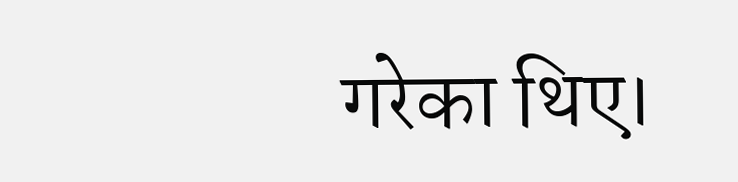गरेका थिए।